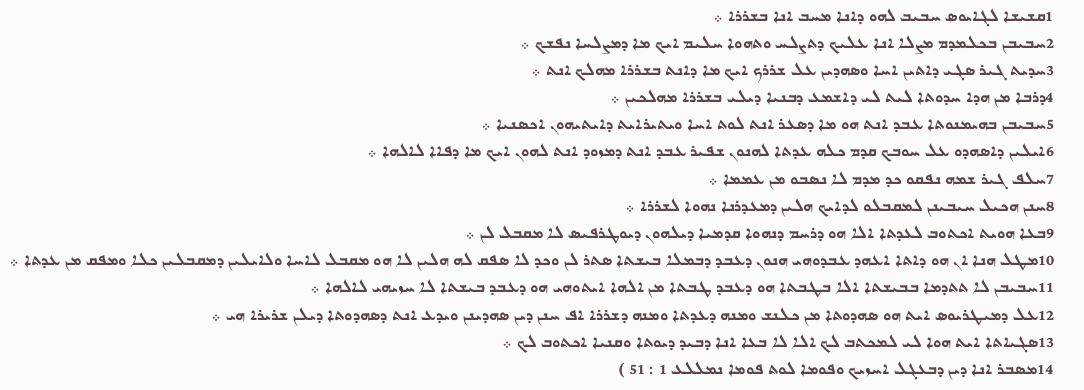1ܩܫܝܫܐ ܠܓܐܝܘܤ ܚܒܝܒ ܠܗܘ ܕܐܢܐ ܡܚܒ ܐܢܐ ܒܫܪܪܐ ܀
2ܚܒܝܒܢ ܒܟܠܡܕܡ ܡܨܠܐ ܐܢܐ ܥܠܝܟ ܕܬܨܠܚ ܘܬܗܘܐ ܚܠܝܡ ܐܝܟ ܡܐ ܕܡܨܠܚܐ ܢܦܫܟ ܀
3ܚܕܝܬ ܓܝܪ ܤܓܝ ܕܐܬܝܢ ܐܚܐ ܘܤܗܕܝܢ ܥܠ ܫܪܪܟ ܐܝܟ ܡܐ ܕܐܢܬ ܒܫܪܪܐ ܡܗܠܟ ܐܢܬ ܀
4ܕܪܒܐ ܡܢ ܗܕܐ ܚܕܘܬܐ ܠܝܬ ܠܝ ܕܐܫܡܥ ܕܒܢܝܐ ܕܝܠܝ ܒܫܪܪܐ ܡܗܠܟܝܢ ܀
5ܚܒܝܒܢ ܒܗܝܡܢܘܬܐ ܥܒܕ ܐܢܬ ܗܘ ܡܐ ܕܤܥܪ ܐܢܬ ܠܘܬ ܐܚܐ ܘܝܬܝܪܐܝܬ ܕܐܝܬܝܗܘܢ ܐܟܤܢܝܐ ܀
6ܐܝܠܝܢ ܕܐܤܗܕܘ ܥܠ ܚܘܒܟ ܩܕܡ ܟܠܗ ܥܕܬܐ ܠܗܢܘܢ ܫܦܝܪ ܥܒܕ ܐܢܬ ܕܡܙܘܕ ܐܢܬ ܠܗܘܢ ܐܝܟ ܡܐ ܕܦܐܐ ܠܐܠܗܐ ܀
7ܚܠܦ ܓܝܪ ܫܡܗ ܢܦܩܘ ܟܕ ܡܕܡ ܠܐ ܢܤܒܘ ܡܢ ܥܡܡܐ ܀
8ܚܢܢ ܗܟܝܠ ܚܝܒܝܢܢ ܠܡܩܒܠܘ ܠܕܐܝܟ ܗܠܝܢ ܕܡܥܕܪܢܐ ܢܗܘܐ ܠܫܪܪܐ ܀
9ܒܥܐ ܗܘܝܬ ܐܟܬܘܒ ܠܥܕܬܐ ܐܠܐ ܗܘ ܕܪܚܡ ܕܢܗܘܐ ܩܕܡܝܐ ܕܝܠܗܘܢ ܕܝܘܛܪܦܝܤ ܠܐ ܡܩܒܠ ܠܢ ܀
10ܡܛܠ ܗܢܐ ܐܢ ܗܘ ܕܐܬܐ ܐܥܗܕ ܥܒܕܘܗܝ ܗܢܘܢ ܕܥܒܕ ܕܒܡܠܐ ܒܝܫܬܐ ܤܬܪ ܠܢ ܘܟܕ ܠܐ ܤܦܩ ܠܗ ܗܠܝܢ ܠܐ ܗܘ ܡܩܒܠ ܠܐܚܐ ܘܠܐܝܠܝܢ ܕܡܩܒܠܝܢ ܟܠܐ ܘܡܦܩ ܡܢ ܥܕܬܐ ܀
11ܚܒܝܒܢ ܠܐ ܬܬܕܡܐ ܒܒܝܫܬܐ ܐܠܐ ܒܛܒܬܐ ܗܘ ܕܥܒܕ ܛܒܬܐ ܡܢ ܐܠܗܐ ܐܝܬܘܗܝ ܗܘ ܕܥܒܕ ܒܝܫܬܐ ܠܐ ܚܙܝܗܝ ܠܐܠܗܐ ܀
12ܥܠ ܕܡܝܛܪܝܘܤ ܐܝܬ ܗܘ ܤܗܕܘܬܐ ܡܢ ܟܠܢܫ ܘܡܢܗ ܕܥܕܬܐ ܘܡܢܗ ܕܫܪܪܐ ܐܦ ܚܢܢ ܕܝܢ ܤܗܕܝܢܢ ܘܝܕܥ ܐܢܬ ܕܤܗܕܘܬܐ ܕܝܠܢ ܫܪܝܪܐ ܗܝ ܀
13ܤܓܝܐܬܐ ܐܝܬ ܗܘܐ ܠܝ ܠܡܟܬܒ ܠܟ ܐܠܐ ܠܐ ܒܥܐ ܐܢܐ ܕܒܝܕ ܕܝܘܬܐ ܘܩܢܝܐ ܐܟܬܘܒ ܠܟ ܀
14ܡܤܒܪ ܐܢܐ ܕܝܢ ܕܒܥܓܠ ܐܚܙܝܟ ܘܦܘܡܐ ܠܘܬ ܦܘܡܐ ܢܡܠܠܥ 1 : 51 )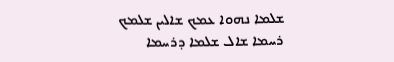ܫܠܡܐ ܢܗܘܐ ܥܡܟ ܫܐܠܝܢ ܫܠܡܟ ܪܚܡܐ ܫܐܠ ܫܠܡܐ ܕܪܚܡܐ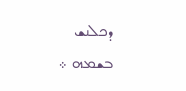ܕܟܠܢܫ ܒܫܡܗ ܀